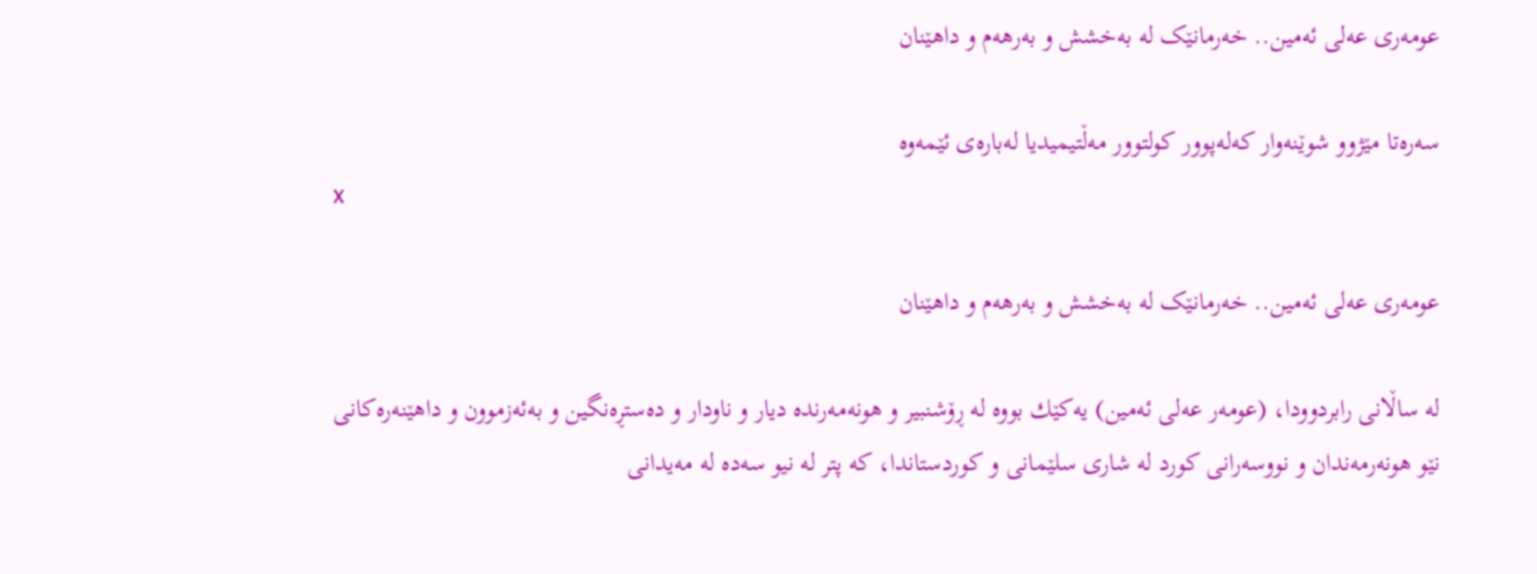عومەری عەلی ئەمین.. خەرمانێک لە بەخشش و بەرهەم و داهێنان

سه‌ره‌تا مێژوو شوێنه‌وار كه‌له‌پوور كولتوور مه‌ڵتیمیدیا له‌باره‌ی ئێمه‌وه‌
x

عومەری عەلی ئەمین.. خەرمانێک لە بەخشش و بەرهەم و داهێنان

له‌ ساڵانى رابردوودا، (عومه‌ر عه‌لى ئه‌مین) یه‌كێك بووه‌ له‌ ڕۆشنبیر و هونه‌مه‌رنده‌ دیار و ناودار و ده‌ستڕه‌نگین و به‌ئه‌زموون و داهێنه‌ره‌كانى نێو هونه‌رمه‌ندان و نووسه‌رانى كورد له‌ شارى سلێمانی و كوردستاندا، كه‌ پتر له‌ نیو سه‌ده‌ له‌ مه‌یدانى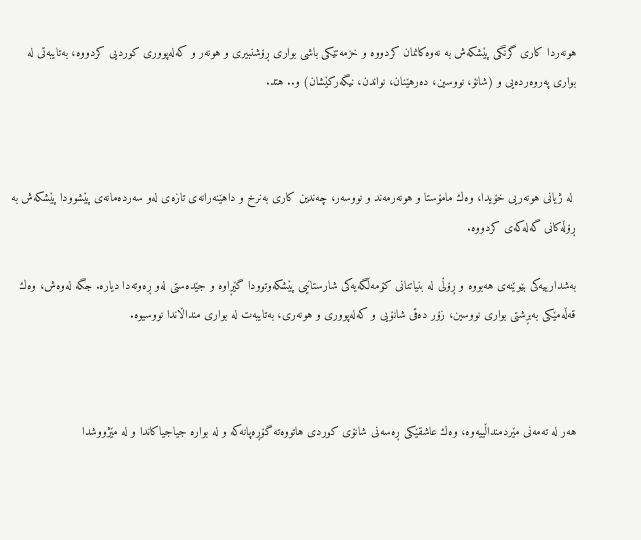هونه‌ردا كارى گرنگى پێشكه‌ش به‌ نه‌وه‌كانمان كردووه‌ و خزمه‌تێكى باشى بوارى ڕۆشنبیرى و هونەر و كه‌له‌پوورى كوردیى كردووه‌، به‌تایبه‌تى له‌ بوارى په‌روه‌رده‌یی و (شانۆ، نووسین، ده‌رهێنان، نواندن، نیگه‌ركێشان) و.. هتد.



 له‌ ژیانى هونه‌ریى خۆیدا، وه‌ك مامۆستا و هونه‌رمه‌ند و نووسه‌ر، چه‌ندین كارى به‌نرخ و داهێنه‌رانه‌ى تازه‌ى له‌و سه‌رده‌مانه‌ى پێشوودا پێشكه‌ش به‌ ڕۆڵه‌كانى گه‌له‌كه‌ى كردووه‌.

به‌شدارییه‌كى بێوێنه‌ى هه‌بووه‌ و ڕۆڵى له‌ بنیاتنانى كۆمه‌ڵگه‌یه‌كى شارستانیى پێشكه‌وتوودا گێڕاوه‌ و جێده‌ستى له‌و ڕه‌وته‌دا دیاره‌. جگه‌ له‌وه‌ش، وه‌ك قه‌ڵه‌مێكى به‌بڕشتى بوارى نووسین، زۆر ده‌قى شانۆیى و كه‌له‌پوورى و هونه‌ری، به‌تایبه‌ت له‌ بوارى منداڵاندا نووسیوه‌.



هه‌ر له‌ ته‌مه‌نى مێردمنداڵییه‌وه‌، وه‌ك عاشقێكى ڕه‌سه‌نى شانۆى كوردى هاتووه‌ته‌ گۆڕه‌پانه‌كه‌ و له‌ بواره‌ جیاجیاكاندا و له‌ مێژووشدا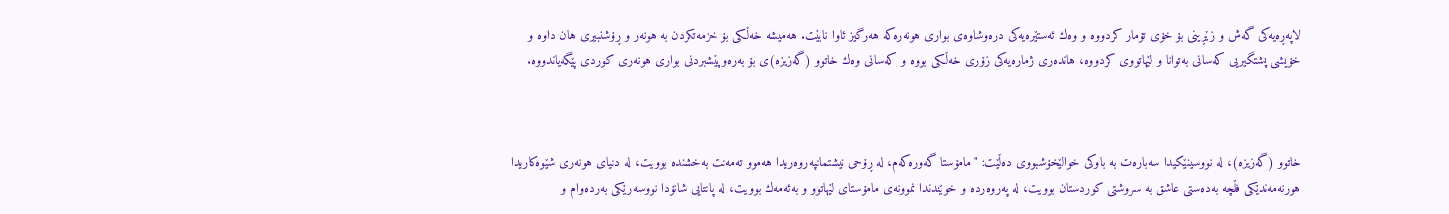لاپه‌ڕه‌یه‌كى گه‌ش و زێڕینى بۆ خۆى تۆمار كردووه‌ و وه‌ك ئه‌ستێره‌یه‌كى دره‌وشاوه‌ى بوارى هونه‌ره‌كه‌ هه‌رگیز ئاوا نابێت. هه‌میشه‌ خه‌ڵكى بۆ خزمه‌تكردن به‌ هونه‌ر و ڕۆشنبیرى هان داوه‌ و خۆیشى پشتگیریى كه‌سانى به‌توانا و لێهاتووى كردووه‌، هانده‌رى ژماره‌یه‌كی زۆری خه‌ڵكى بووه‌ و كه‌سانى وه‌ك خاتوو (گه‌زیزه‌)ی بۆ به‌ره‌وپێشبردنى بوارى هونه‌رى كوردى پێگه‌یاندووه‌.



خاتوو (گه‌زیزه‌)، له‌ نووسینێكیدا سه‌باره‌ت به‌ باوكى خوالێخۆشبووى ده‌ڵێت: "مامۆستا گه‌وره‌كه‌م، له‌ ڕۆحى نیشتمانپه‌روه‌ریدا هه‌موو ته‌مه‌نت به‌خشنده‌ بوویت، له‌ دنیاى هونه‌رى شێوه‌كاریدا هورنه‌مه‌ندێكى فڵچه‌ به‌ده‌ستى عاشق به‌ سروشتى كوردستان بوویت، له‌ په‌روه‌رده‌ و خوێندندا نموونه‌ى مامۆستای لێهاتوو و به‌ئه‌مه‌ك بوویت، له‌ پانتایى شانۆدا نووسه‌رێكى به‌رده‌وام و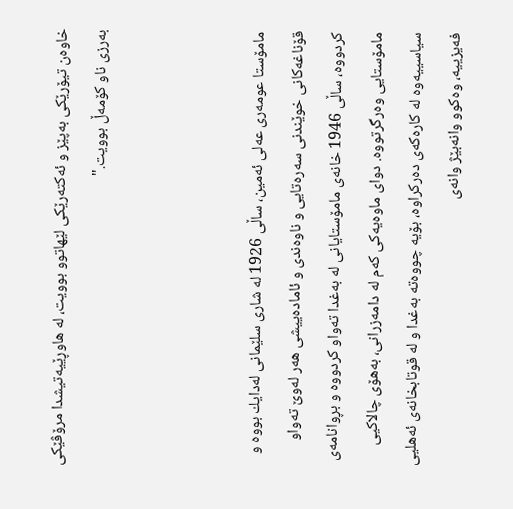خاوه‌ن تیۆرێكى به‌پێز و ئه‌كته‌رێكى لێهاتوو بوویت، له‌ هاوڕێیه‌تیشدا مرۆڤێكى به‌رزى ناو كۆمه‌ڵ بوویت."



مامۆستا عومه‌رى عه‌لى ئه‌مین، ساڵى 1926 له‌ شارى سلێمانى له‌دایك بووه‌ و قۆناغه‌كانى خوێندنى سه‌ره‌تایى و ناوه‌ندى و ئاماده‌ییشى هه‌ر له‌وێ ته‌واو كردووه‌، ساڵى 1946 خانه‌ى مامۆستایانى له‌ به‌غدا ته‌واو كردووه‌ و بڕوانامه‌ى مامۆستایى وه‌رگرتووه‌. دوای ماوه‌یه‌كى كه‌م له‌ دامه‌زرانى، به‌هۆى چالاكیى سیاسییه‌وه‌ لە كارەكەی دەركراوە‌، بۆیه‌ چووه‌ته‌ به‌غدا و له‌ قوتابخانه‌ى ئه‌هلیى فه‌یزییه‌، وه‌كوو وانەبێژ وانه‌ى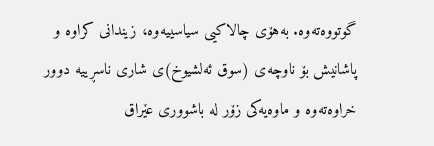گوتووەته‌وه‌. به‌هۆى چالاكیى سیاسییه‌وه‌، زیندانى كراوه‌ و پاشانیش بۆ ناوچه‌ى (سوق ئه‌لشیوخ)ى شارى ناسڕییه‌ دوور خراوەتەوە و ماوه‌یه‌كى زۆر له‌ باشوورى عێراق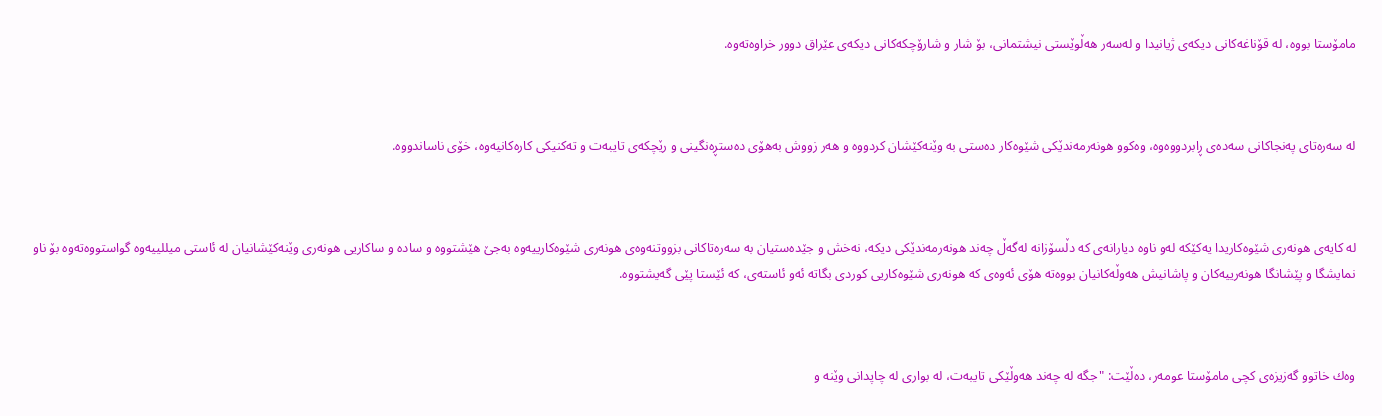مامۆستا بووە‌، له‌ قۆناغه‌كانى دیكه‌ى ژیانیدا و له‌سه‌ر هه‌ڵوێستى نیشتمانی، بۆ شار و شارۆچكه‌كانى دیكه‌ى عێراق دوور خراوه‌ته‌وه‌.



له‌ سه‌ره‌تای په‌نجاكانى سه‌ده‌ى ڕابردووه‌وه‌، وه‌كوو هونه‌رمه‌ندێكى شێوه‌كار ده‌ستى به‌ وێنه‌كێشان كردووه‌ و هه‌ر زووش به‌هۆى ده‌ستڕه‌نگینى و رێچكەى تایبه‌ت و ته‌كنیكى كاره‌كانیه‌وه‌، خۆى ناساندووه‌.



له‌ كایه‌ى هونه‌رى شێوه‌كاریدا یه‌كێكه‌ له‌و ناوه‌ دیارانه‌ى كه‌ دڵسۆزانه‌ له‌گه‌ڵ چه‌ند هونه‌رمه‌ندێكى دیكه‌، نەخش و جێده‌ستیان به‌ سه‌ره‌تاكانى بزووتنه‌وه‌ى هونه‌رى شێوه‌كارییه‌وه‌ به‌جێ هێشتووه‌ و ساده‌ و ساكاریى هونه‌رى وێنه‌كێشانیان له‌ ئاستى میللییه‌وه‌ گواستووه‌ته‌وه‌ بۆ ناو نمایشگا و پێشانگا هونه‌رییه‌كان و پاشانیش هه‌وڵه‌كانیان بووه‌ته‌ هۆى ئه‌وه‌ى كه‌ هونه‌رى شێوه‌كاریى كوردى بگاته‌ ئه‌و ئاسته‌ى، كه‌ ئێستا پێى گه‌یشتووه‌.



وه‌ك خاتوو گه‌زیزه‌ی كچی مامۆستا عومه‌ر، ده‌ڵێت: "جگه‌ له‌ چه‌ند هه‌وڵێكى تایبه‌ت، له‌ بوارى له‌ چاپدانی وێنه‌ و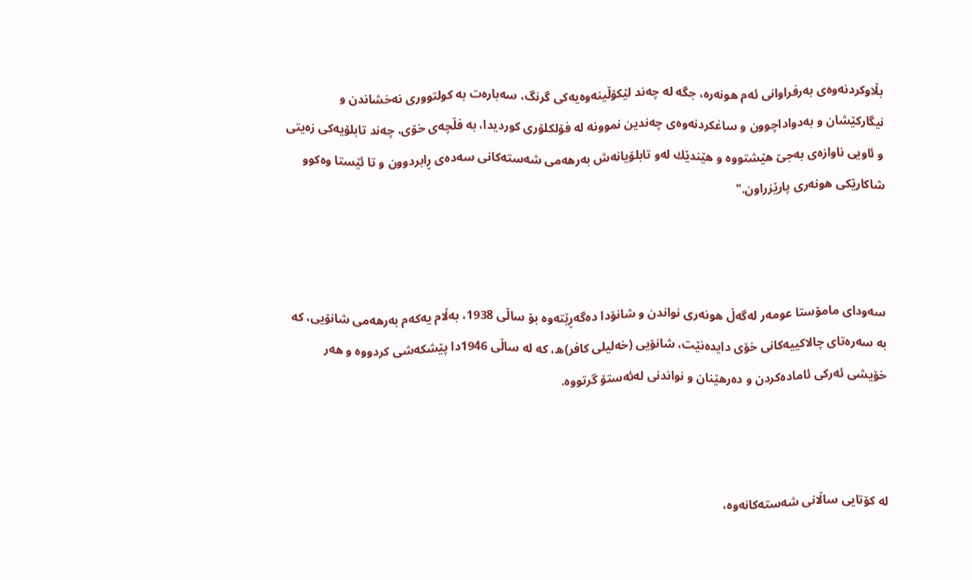بڵاوكردنه‌وه‌ى به‌رفراوانى ئه‌م هونه‌ره‌، جگه‌ له‌ چه‌ند لێكۆڵینه‌وه‌یه‌كى گرنگ، سه‌باره‌ت به‌ كولتوورى نه‌خشاندن و نیگاركێشان و به‌دواداچوون و ساغكردنه‌وه‌ى چه‌ندین نموونه‌ له‌ فۆلكلۆرى كوردیدا، به‌ فڵچه‌ى خۆى، چه‌ند تابلۆیه‌كى زه‌یتى و ئاویی ناوازه‌ى به‌جێ هێشتووه‌ و هێندێك له‌و تابلۆیانه‌ش به‌رهه‌مى شه‌سته‌كانى سه‌ده‌ى ڕابردوون و ‌تا ئێستا وه‌كوو شاكارێكى هونه‌رى پارێزراون."



سه‌وداى مامۆستا عومه‌ر له‌گه‌ڵ هونه‌رى نواندن و شانۆدا ده‌گه‌ڕێته‌وه بۆ ساڵى 1938، به‌ڵام یه‌كه‌م به‌رهه‌مى شانۆیى، كه‌ به‌ سه‌ره‌تاى چالاكییه‌كانى خۆى دایده‌نێت، شانۆیى (خه‌لیلى كافر)ه‌، كه‌ له‌ ساڵى 1946دا پێشكه‌شى كردووه‌ و هه‌ر خۆیشى ئه‌ركى ئاماده‌كردن و ده‌رهێنان و نواندنى له‌ئه‌ستۆ گرتووه‌.



له‌ كۆتایى ساڵانى شه‌سته‌كانه‌وه‌،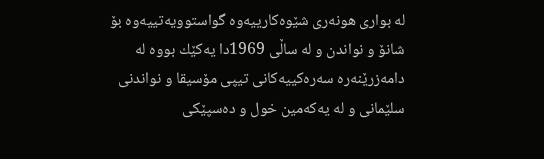له‌ بوارى هونه‌رى شێوه‌كارییه‌وه‌ گواستوویه‌تییه‌وه‌ بۆ شانۆ و نواندن و له‌ ساڵى 1969دا یه‌كێك بووه‌ له‌ دامه‌زرێنه‌ره‌ سه‌رەكییه‌كانى تیپى مۆسیقا و نواندنى سلێمانى و له‌ یه‌كه‌مین خول و ده‌سپێكى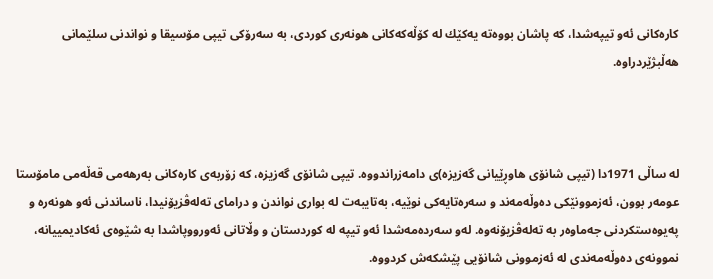كاره‌كانى ئه‌و تیپه‌شدا، كه‌ پاشان بووه‌ته‌ یه‌كێك له‌ كۆڵه‌كه‌كانى هونه‌رى كوردى، به‌ سه‌رۆكى تیپى مۆسیقا و نواندنى سلێمانى هه‌ڵبژێردراوه‌.



له‌ ساڵى 1971دا (تیپى شانۆی هاوڕێیانى گه‌زیزه)ى دامه‌زراندووه‌. تیپى شانۆى گه‌زیزه‌، كه‌ زۆربه‌ى كاره‌كانى به‌رهه‌مى قه‌ڵه‌مى مامۆستا عومه‌ر بوون، ئه‌زموونێكى ده‌وڵه‌مه‌ند و سه‌ره‌تایه‌كى نوێیه‌، به‌تایبه‌ت له‌ بوارى نواندن و دراماى ته‌له‌ڤزیۆنیدا، ناساندنى ئه‌و هونه‌ره‌ و په‌یوه‌ستكردنى جه‌ماوه‌ر به‌ ته‌لەڤزیۆنه‌وه‌. له‌و سه‌رده‌مه‌شدا ئه‌و تیپه‌ له‌ كوردستان و وڵاتانى ئه‌ورووپاشدا به‌ شێوه‌ی ئه‌كادیمییانه‌، نموونه‌ى ده‌وڵه‌مه‌ندى لە ئه‌زموونى شانۆیى پێشكه‌ش كردووه‌.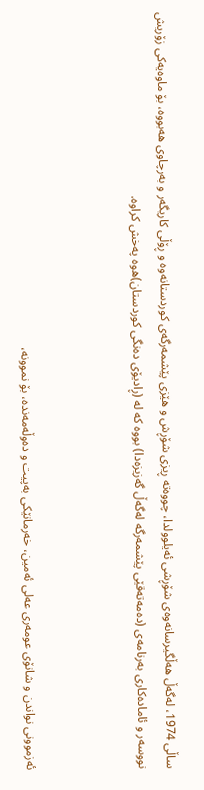ساڵى 1974، له‌گه‌ڵ هه‌ڵگیرسانه‌وه‌ى شۆڕشى ئه‌یلوولدا، چووه‌ته‌ ڕیزى شۆڕش و هێزى پێشمه‌رگه‌ى كوردستانه‌وه‌ و ڕۆڵى كاریگه‌ر و به‌رچاوى هه‌بووه‌، بۆ ماوه‌یه‌كى زۆریش نووسه‌ر و ئاماده‌كارى به‌رنامه‌ى (ده‌مه‌ته‌قێى پێشمه‌رگه‌ له‌گه‌ڵ گه‌زیزه‌دا) بووه كه‌ له‌ (ڕادیۆى ده‌نگى كوردستان)ه‌وه‌ په‌خش كراوه‌.



ئه‌زموونى نواندن و شانۆى عومه‌رى عه‌لى ئه‌مین، خه‌رمانێكى به‌پیت و ده‌وڵه‌مه‌نده‌، بۆ نموونه،‌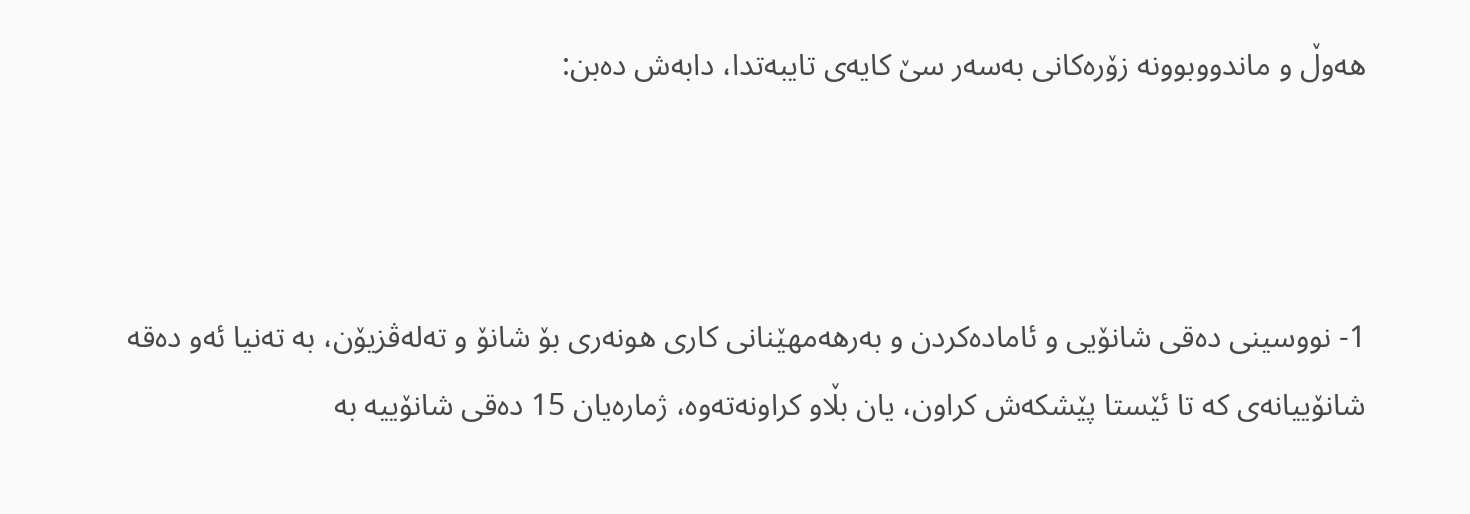هه‌وڵ و ماندووبوونه‌ زۆره‌كانى به‌سه‌ر سێ كایه‌ى تایبه‌تدا، دابه‌ش ده‌بن:



1- نووسینى ده‌قى شانۆیى و ئاماده‌كردن و به‌رهه‌مهێنانى كارى هونه‌رى بۆ شانۆ و ته‌له‌ڤزیۆن، به‌ ته‌نیا ئه‌و ده‌قه‌ شانۆییانه‌ى كه‌ تا ئێستا پێشكه‌ش كراون، یان بڵاو كراونه‌ته‌وه‌، ژماره‌یان 15 ده‌قى شانۆییه‌ به‌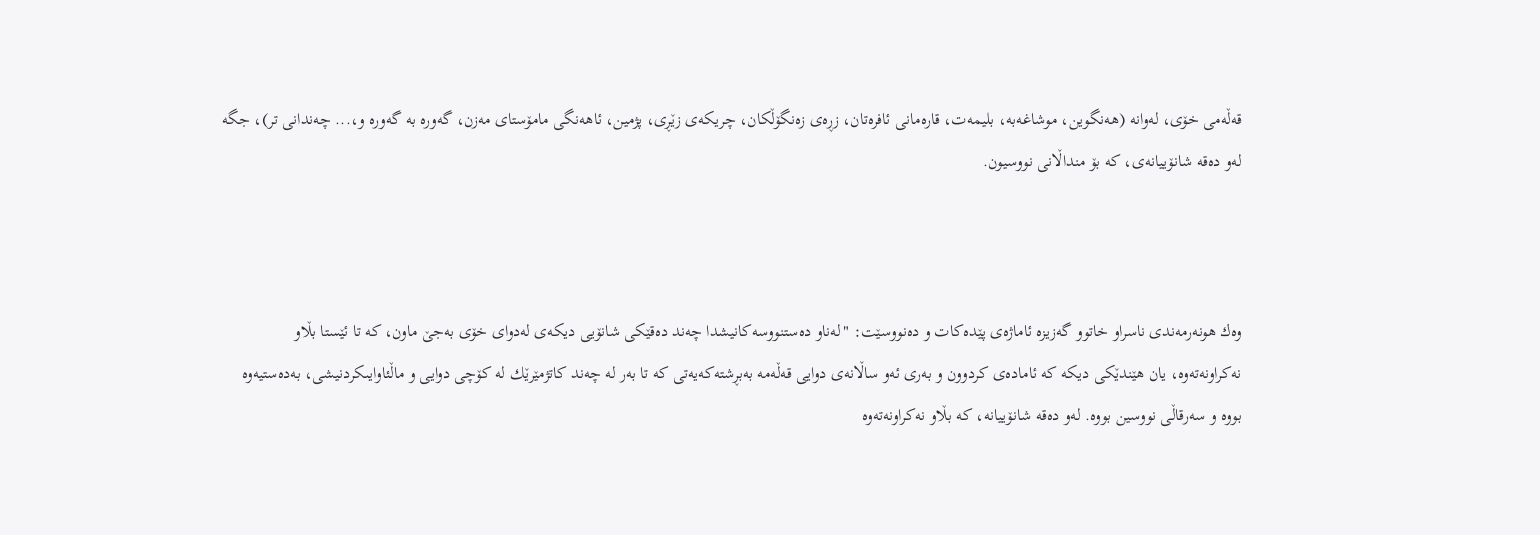قه‌ڵه‌مى خۆى، له‌وانه‌ (هه‌نگوین، موشاغه‌به‌، بلیمه‌ت، قاره‌مانى ئافره‌تان، زڕه‌ى زه‌نگۆڵكان، چریكه‌ى زێڕى، پژمین، ئاهه‌نگى مامۆستاى مه‌زن، گه‌وره‌ به‌ گه‌وره‌ و،... چه‌ندانى تر)، جگه‌ له‌و ده‌قه‌ شانۆییانه‌ى، كه‌ بۆ منداڵانى نووسیون.



وه‌ك هونه‌رمه‌ندى ناسراو خاتوو گه‌زیزه‌ ئاماژه‌ى پێده‌كات و ده‌نووسێت: "له‌ناو ده‌ستنووسه‌كانیشدا چه‌ند ده‌قێكى شانۆیى دیكه‌ى له‌دوای خۆى به‌جێ ماون، كه‌ تا ئێستا بڵاو نه‌كراونه‌ته‌وه‌، یان هێندێكى دیكه كه‌ ئاماده‌ى كردوون و به‌رى ئه‌و ساڵانه‌ى دوایى قه‌ڵه‌مه‌ به‌بڕشته‌كه‌یه‌تى كه‌ تا به‌ر له‌ چه‌ند كاتژمێرێك له‌ كۆچى دوایى و ماڵئاوایىكردنیشى، به‌ده‌ستیه‌وه‌ بووه‌ و سه‌رقاڵى نووسین بووه‌. له‌و ده‌قه‌ شانۆییانه‌، كه‌ بڵاو نه‌كراونه‌ته‌وه‌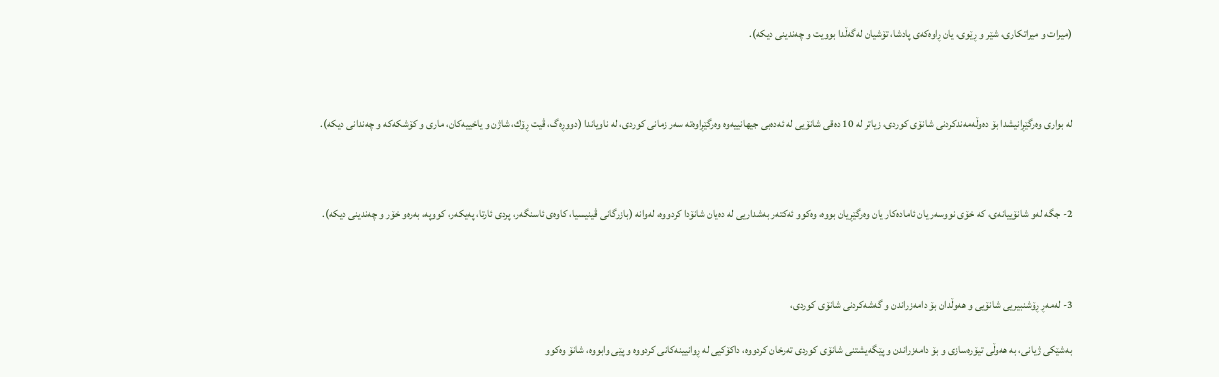(میرات و میراتكارى، شێر و ڕێوى، یان ڕاوه‌كه‌ى پادشا، تۆشیان له‌گه‌ڵدا بوویت و چه‌ندینى دیكه‌).



له‌ بوارى وه‌رگێڕانیشدا بۆ ده‌وڵه‌مه‌ندكردنى شانۆى كوردى، زیاتر له‌ 10 ده‌قى شانۆیى له‌ ئه‌ده‌بى جیهانییه‌وه‌ وه‌رگێڕاوه‌ته‌ سه‌ر زمانى كوردى، له‌ ناویاندا (دووڕه‌گ، ڤیت ڕۆك، شاژن و یاخییه‌كان، مارى و كۆشكه‌كه‌ و چه‌ندانى دیكه‌).



2- جگه‌ له‌و شانۆییانه‌ى، كه‌ خۆى نووسه‌ر یان ئاماده‌كار یان وه‌رگێڕیان بووه‌، وه‌كوو ئه‌كته‌ر به‌شداریى له‌ ده‌یان شانۆدا كردووه‌، له‌وانه‌ (بازرگانى ڤینیسیا، كاوه‌ى ئاسنگه‌ر، پردى ئارتا، په‌یكه‌ر، كووپه‌، به‌ره‌و خۆر و چه‌ندینى دیكه‌).



3- لەمەڕ ڕۆشنبیریى شانۆیى و هه‌وڵدان بۆ دامه‌زراندن و گه‌شه‌كردنى شانۆى كوردى،

به‌شێكى ژیانى، به‌ هه‌وڵى تیۆره‌سازى و بۆ دامه‌زراندن و پێگه‌یشتنى شانۆى كوردى ته‌رخان كردووه‌، داكۆكیى له‌ ڕوانیینه‌كانى كردووه‌ و پێى وابووه‌، شانۆ وه‌كوو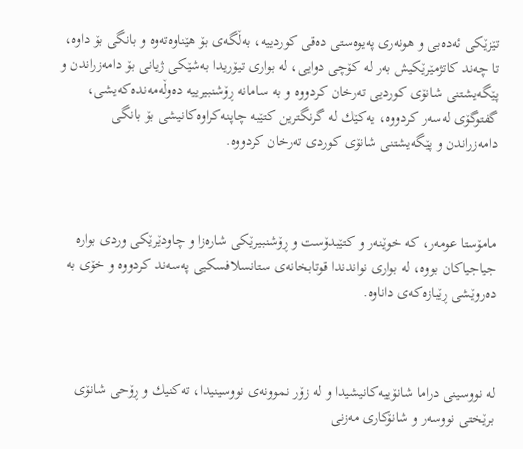تێزێكى ئه‌ده‌بى و هونه‌رى په‌یوه‌ستى ده‌قى كوردییه‌، به‌ڵگه‌ى بۆ هێناوه‌ته‌وه‌ و بانگى بۆ داوه‌، تا چه‌ند كاتژمێرێكیش به‌ر له‌ كۆچى دوایى، له‌ بوارى تیۆریدا به‌شێكى ژیانى بۆ دامه‌زراندن و پێگه‌یشتنى شانۆى كوردیى ته‌رخان كردووه‌ و به‌ سامانه‌ ڕۆشنبیرییه‌ ده‌وڵه‌مه‌نده‌كه‌یشى، گفتوگۆى له‌سه‌ر كردووه‌، یه‌كێك له‌ گرنگترین كتێبه‌ چاپنه‌كراوه‌كانیشى بۆ بانگى دامه‌زراندن و پێگه‌یشتنى شانۆى كوردى ته‌رخان كردووه‌.



مامۆستا عومه‌ر، كه‌ خوێنه‌ر و كتێبدۆست و ڕۆشنبیرێكى شاره‌زا و چاودێرێكى وردى بواره‌ جیاجیاكان بووه‌، له‌ بوارى نواندندا قوتابخانه‌ى ستانسلافسكیى په‌سه‌ند كردووه‌ و خۆى به‌ ده‌روێشى ڕێبازه‌كه‌ى داناوه‌.



له‌ نووسینى دراما شانۆییه‌كانیشیدا و له‌ زۆر نموونه‌ى نووسینیدا، ته‌كنیك و ڕۆحى شانۆى برێختى نووسه‌ر و شانۆكارى مه‌زنى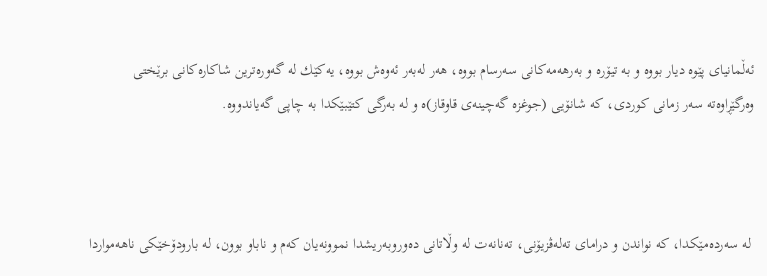ئه‌ڵمانیاى پێوه‌ دیار بووه‌ و به‌ تیۆره‌ و به‌رهه‌مه‌كانى سه‌رسام بووه‌، هه‌ر له‌به‌ر ئه‌وه‌ش بووه‌، یه‌كێك له‌ گه‌وره‌ترین شاكاره‌كانى برێختى وه‌رگێڕاوه‌ته‌ سه‌ر زمانى كوردى، كه‌ شانۆیى (جوغزه‌ گه‌چینه‌ى قاوقاز)ه‌ و له‌ به‌رگى كتێبێكدا به‌ چاپى گه‌یاندووه‌.



 له‌ سه‌رده‌مێكدا، كه‌ نواندن و دراماى ته‌له‌ڤزیۆنى، ته‌نانه‌ت له‌ وڵاتانى ده‌وروبه‌ریشدا نموونه‌یان كه‌م و ناباو بوون، له‌ بارودۆخێكى ناهه‌مواردا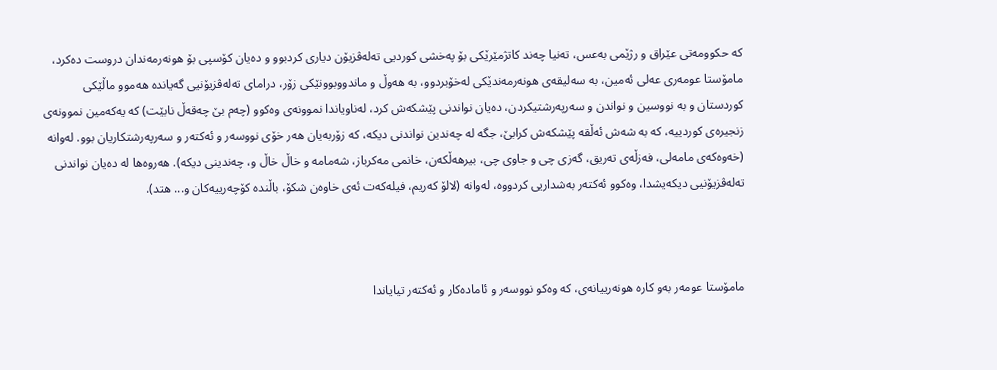كه‌ حكوومه‌تى عێراق و رژێمى به‌عس، ته‌نیا چه‌ند كاتژمێرێكى بۆ په‌خشى كوردیى ته‌له‌ڤزیۆن دیارى كردبوو و ده‌یان كۆسپى بۆ هونه‌رمه‌ندان دروست ده‌كرد، مامۆستا عومه‌رى عه‌لى ئه‌مین، به‌ سه‌لیقه‌ى هونه‌رمه‌ندێكى له‌خۆبردوو، به‌ هه‌وڵ و ماندووبوونێكى زۆر، دراماى ته‌له‌ڤزیۆنیى گه‌یانده‌ هه‌موو ماڵێكى كوردستان و به‌ نووسین و نواندن و سه‌رپه‌رشتیكردن، ده‌یان نواندنى پێشكه‌ش كرد، له‌ناویاندا نموونه‌ى وه‌كوو (چه‌م بێ چه‌قه‌ڵ نابێت) كه‌ یه‌كه‌مین نموونه‌ى زنجیره‌ى كوردییه‌، كه‌ به‌ شەش ئه‌ڵقه‌ پێشكه‌ش كرابێ، جگه‌ له‌ چه‌ندین نواندنى دیكه‌، كه‌ زۆربه‌یان هه‌ر خۆى نووسه‌ر و ئه‌كته‌ر و سه‌رپه‌رشتكاریان بوو. له‌وانه‌ (خه‌وه‌كه‌ى مامه‌لى، فه‌زڵه‌ى ته‌ریق، گه‌زى چى و جاوى چى، بیرهه‌ڵكه‌ن، خانمى مه‌كرباز، شه‌مامه‌ و خاڵ خاڵ و، چه‌ندینى دیكه‌). هه‌روه‌ها له‌ ده‌یان نواندنى ته‌له‌ڤزیۆنیى دیكه‌یشدا، وه‌كوو ئه‌كته‌ر به‌شداریى كردووه‌، له‌وانه‌ (لالۆ كه‌ریم، فیله‌كه‌ت ئه‌ى خاوه‌ن شكۆ، باڵنده‌ كۆچه‌رییه‌كان و... هتد).



مامۆستا عومه‌ر به‌و كاره‌ هونه‌رییانه‌ى، كه‌ وه‌كو نووسه‌ر و ئاماده‌كار و ئه‌كته‌ر تیایاندا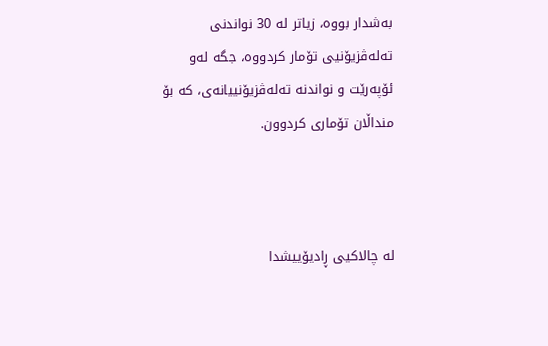به‌شدار بووه‌، زیاتر له‌ 30 نواندنى ته‌له‌ڤزیۆنیى تۆمار كردووه‌، جگه‌ له‌و ئۆپه‌رێت و نواندنه‌ ته‌له‌ڤزیۆنییانه‌ى، كه‌ بۆ منداڵان تۆمارى كردوون.



له‌ چالاكیى ڕادیۆییشدا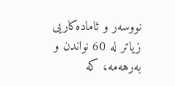نووسه‌ر و ئاماده‌كاریى زیاتر له‌ 60 نواندن و به‌رهه‌مه‌، كه‌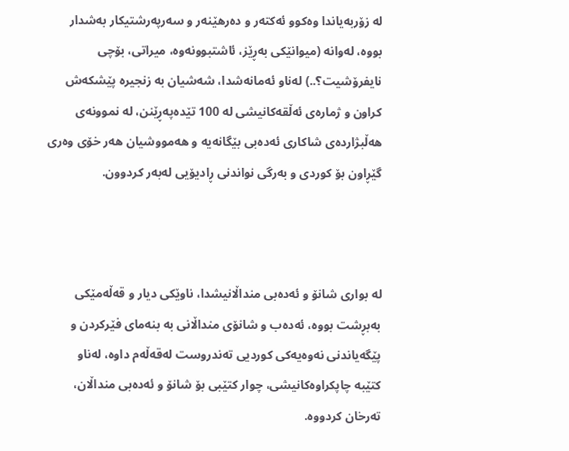له‌ زۆربه‌یاندا وه‌كوو ئه‌كته‌ر و ده‌رهێنه‌ر و سه‌رپه‌رشتیكار به‌شدار بووه‌، له‌وانه‌ (میوانێكى به‌ڕێز، ئاشتبوونه‌وه‌، میراتى، بۆچى نایفرۆشیت؟..) له‌ناو ئه‌مانه‌شدا، شه‌شیان به‌ زنجیره‌ پێشكه‌ش كراون و ژماره‌ى ئه‌ڵقه‌كانیشى له‌ 100 تێده‌په‌ڕێنن، له‌ نموونه‌ی هه‌ڵبژارده‌ى شاكارى ئه‌ده‌بى بێگانه‌یه‌ و هه‌مووشیان هه‌ر خۆى وه‌رى گێڕاون بۆ كوردى و به‌رگى نواندنى ڕادیۆیى له‌به‌ر كردوون.



له‌ بوارى شانۆ و ئه‌ده‌بى منداڵانیشدا، ناوێكى دیار و قه‌ڵه‌مێكى به‌بڕشت بووه‌، ئه‌ده‌ب و شانۆى منداڵانى به‌ بنه‌ماى فێركردن و پێگه‌یاندنى نه‌وه‌یه‌كى كوردیى ته‌ندروست له‌قه‌ڵه‌م داوه‌، له‌ناو كتێبه‌ ‌چاپكراوەكانیشی، چوار كتێبی بۆ شانۆ و ئه‌ده‌بى منداڵان، ته‌رخان كردووه‌.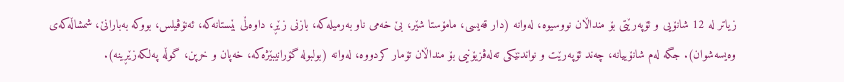زیاتر له‌ 12 شانۆیى و ئۆپه‌رێتى بۆ منداڵان نووسیوه‌، له‌وانه‌ (دار قه‌یسى، مامۆستا شێر، بێ خه‌مى ناو به‌رمیله‌كه‌، بازنى زێڕ، داوه‌ڵى بێستانه‌كه‌، ئه‌نۆڤیلس، بووكه‌ به‌بارانێ، شمشاڵه‌كه‌ى وه‌یسه‌شوان). جگه‌ له‌م شانۆییانه‌، چه‌ند ئۆپه‌رێت و نواندنێكى ته‌له‌ڤزیۆنیى بۆ منداڵان تۆمار كردووه‌، له‌وانه‌ (بولبوله‌ گۆرانیبێژه‌كه‌، خه‌پان و خرپن، گوڵه ‌په‌لكه‌زێڕینه‌).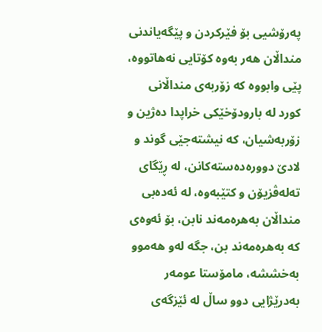په‌رۆشیى بۆ فێركردن و پێگه‌یاندنى منداڵان هه‌ر به‌وه‌ كۆتایى نه‌هاتووه‌، پێى وابووه كه‌ زۆربه‌ى منداڵانى كورد له‌ بارودۆخێكى خراپدا ده‌ژین و زۆربه‌شیان، كه‌ نیشته‌جێى گوند و لادێ دووره‌ده‌سته‌كانن، له‌ ڕێگاى ته‌له‌ڤزیۆن و كتێبه‌وه‌، له‌ ئه‌ده‌بى منداڵان به‌هره‌مه‌ند نابن، بۆ ئه‌وه‌ى كه‌ به‌هره‌مه‌ند بن، جگه‌ له‌و هه‌موو به‌خششه‌، مامۆستا عومه‌ر به‌درێژایى دوو ساڵ له‌ ئێزگه‌ى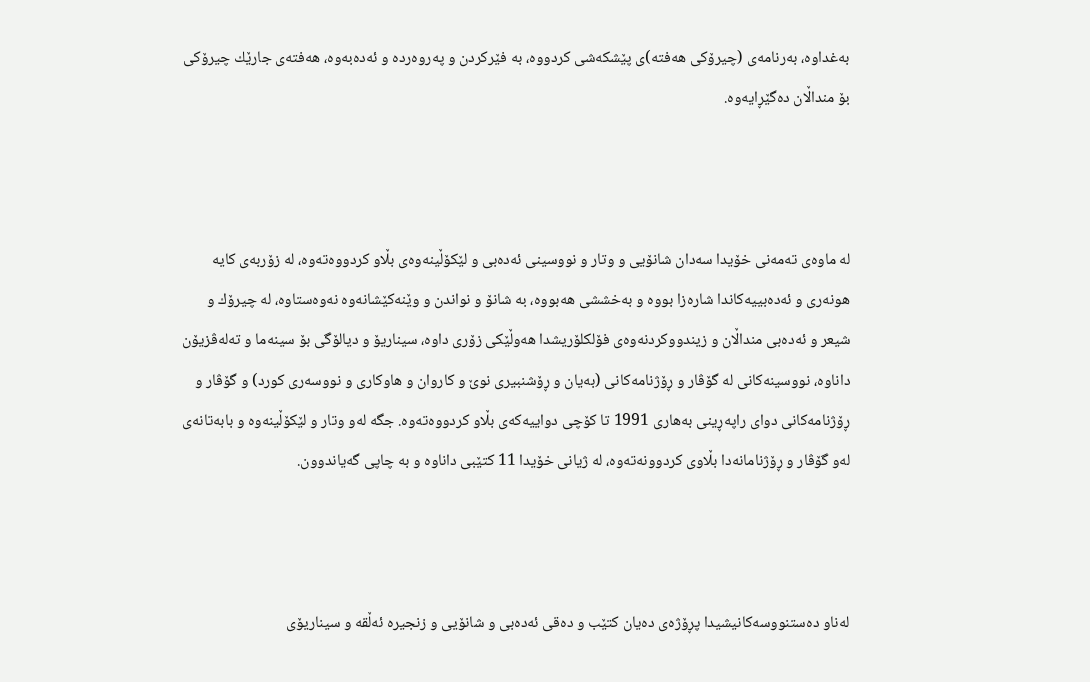به‌غداوه‌، به‌رنامه‌ى (چیرۆكى هه‌فته‌)ى پێشكه‌شى كردووه‌، به‌ فێركردن و په‌روه‌رده‌ و ئه‌ده‌به‌وه‌، هه‌فته‌ى جارێك چیرۆكى بۆ منداڵان ده‌گێڕایه‌وه‌.



له ‌ماوه‌ى ته‌مه‌نى خۆیدا سه‌دان شانۆیى و وتار و نووسینى ئه‌ده‌بى و لێكۆڵینه‌وه‌ى بڵاو كردووه‌ته‌وه‌، له‌ زۆربه‌ى كایه‌ هونه‌رى و ئه‌ده‌بییەكاندا شاره‌زا بووه‌ و به‌خششى هه‌بووه‌، به‌ شانۆ و نواندن و وێنه‌كێشانه‌وه‌ نه‌وه‌ستاوه‌، له‌ چیرۆك و شیعر و ئه‌ده‌بى منداڵان و زیندووكردنه‌وه‌ى فۆلكلۆریشدا هه‌وڵێكى زۆرى داوه‌، سیناریۆ و دیالۆگى بۆ سینه‌ما و ته‌له‌ڤزیۆن داناوه‌، نووسینه‌كانى له‌ گۆڤار و ڕۆژنامه‌كانى (به‌یان و ڕۆشنبیرى نوێ و كاروان و هاوكارى و نووسه‌رى كورد) و گۆڤار و ڕۆژنامه‌كانى دواى راپه‌ڕینى به‌هارى 1991 تا كۆچى دواییه‌كه‌ى بڵاو كردووه‌ته‌وه‌. جگه‌ له‌و وتار و لێكۆڵینه‌وه‌ و بابه‌تانه‌ى له‌و گۆڤار و ڕۆژنامانه‌دا بڵاوى كردوونه‌ته‌وه‌، له‌ ژیانى خۆیدا 11 كتێبى داناوه‌ و به‌ چاپى گه‌یاندوون.



له‌ناو ده‌ستنووسه‌كانیشیدا پڕۆژه‌ى ده‌یان كتێب و ده‌قى ئه‌ده‌بى و شانۆیى و زنجیره‌ ئه‌ڵقه‌ و سیناریۆى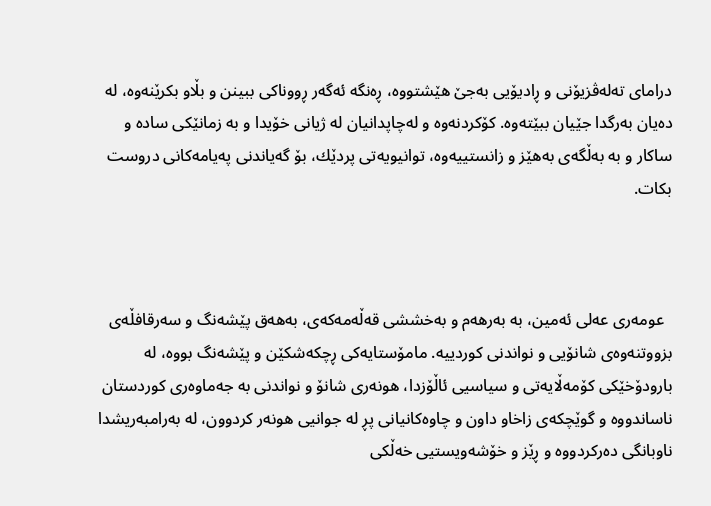دراماى ته‌له‌ڤزیۆنى و ڕادیۆیى به‌جێ هێشتووه‌، ڕه‌نگه‌ ئه‌گه‌ر ڕووناكى ببینن و بڵاو بكرێنه‌وه‌، له‌ ده‌یان به‌رگدا جێیان ببێته‌وه‌. كۆكردنه‌وه‌ و له‌چاپدانیان له‌ ژیانى خۆیدا و به‌ زمانێكى ساده‌ و ساكار و به‌ به‌ڵگه‌ى به‌هێز و زانستییه‌وه‌، توانیویه‌تى پردێك، بۆ گه‌یاندنى په‌یامه‌كانى دروست بكات.



  عومه‌رى عه‌لى ئه‌مین، به‌ به‌رهه‌م و به‌خششى قه‌ڵه‌مه‌كه‌ى، به‌هه‌ق پێشه‌نگ و سه‌رقافڵه‌ى بزووتنه‌وه‌ى شانۆیى و نواندنى كوردییه‌. مامۆستایه‌كى ڕچكه‌شكێن و پێشه‌نگ بووه‌، له‌ بارودۆخێكى كۆمه‌ڵایه‌تى و سیاسیى ئاڵۆزدا، هونه‌رى شانۆ و نواندنى به‌ جه‌ماوه‌رى كوردستان ناساندووه‌ و گوێچكه‌ى زاخاو داون و چاوه‌كانیانى پڕ له‌ جوانیى هونه‌ر كردوون، له‌ به‌رامبه‌ریشدا ناوبانگى ده‌ركردووه‌ و ڕێز و خۆشه‌ویستیى خه‌ڵكى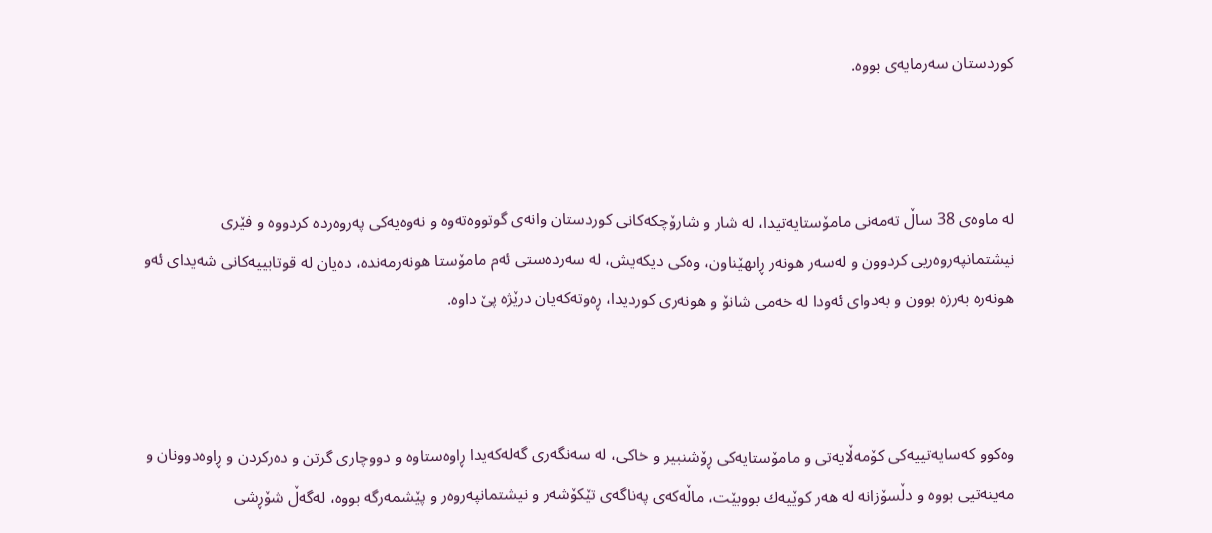كوردستان سه‌رمایه‌ى بووه‌.



له‌ ماوه‌ى 38 ساڵ ته‌مه‌نى مامۆستایه‌تیدا، له‌ شار و شارۆچكه‌كانى كوردستان وانه‌ى گوتووه‌ته‌وه‌ و نه‌وه‌یه‌كى په‌روه‌رده‌ كردووه‌ و فێرى نیشتمانپه‌روه‌ریى كردوون و له‌سه‌ر هونه‌ر ڕاىهێناون، وه‌كى دیكه‌یش، له‌ سه‌رده‌ستى ئه‌م مامۆستا هونه‌رمه‌نده‌، ده‌یان له‌ قوتابییه‌كانى شه‌یداى ئه‌و هونه‌ره‌ به‌رزه‌ بوون و به‌دواى ئه‌ودا له‌ خه‌مى شانۆ و هونه‌رى كوردیدا، ڕه‌وته‌كه‌یان درێژه‌ پێ داوه‌.



وه‌كوو كه‌سایه‌تییه‌كى كۆمه‌ڵایه‌تى و مامۆستایه‌كى ڕۆشنبیر و خاكى، له‌ سه‌نگه‌رى گه‌له‌كه‌یدا ڕاوه‌ستاوه‌ و دووچارى گرتن و ده‌ركردن و ڕاوه‌دوونان و مه‌ینه‌تیى بووه‌ و دڵسۆزانه‌ له‌ هه‌ر كوێیه‌ك بووبێت، ماڵه‌كه‌ى په‌ناگه‌ى تێكۆشه‌ر و نیشتمانپه‌روه‌ر و پێشمه‌رگه‌ بووه‌، له‌گه‌ڵ شۆڕشى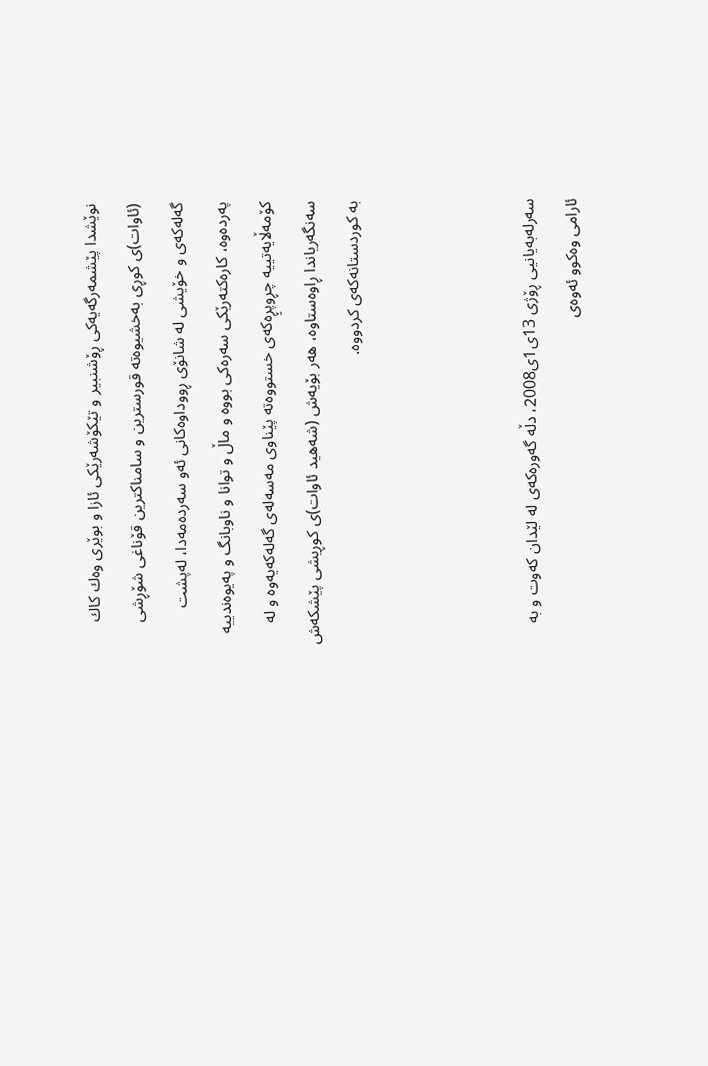نوێشدا پێشمه‌رگه‌یه‌كى ڕۆشنبیر و تێكۆشه‌رێكى ئازا و بوێرى وه‌ك كاك (ئاوات)ى كوڕى به‌خشیوه‌ته‌ قورسترین و سامناكترین قۆناغى شۆڕشى گه‌له‌كه‌ى و خۆیشى له‌ شانۆى ڕووداوه‌كانى ئه‌و سه‌رده‌مه‌دا، له‌پشت په‌رده‌وه‌، كاره‌كته‌رێكى سه‌ره‌كی بووه‌ و ماڵ و توانا و ناوبانگ و په‌یوه‌ندییه‌ كۆمه‌ڵایه‌تییه‌ چڕوپڕِه‌كه‌ى خستووه‌ته‌ پێناوى مه‌سه‌له‌ى گه‌له‌كه‌یه‌وه‌ و له‌ سه‌نگه‌ریاندا ڕاوه‌ستاوه‌، هه‌ر بۆیه‌ش (شه‌هید ئاوات)ى كوڕیشى پێشكه‌ش به‌ كوردستانه‌كه‌ى كردووه‌.



سه‌رله‌به‌یانیى ڕۆژى 13ی1ی2008، دڵه‌ گه‌وره‌كه‌ى له‌ لێدان كه‌وت و به‌ ئارامى وه‌كوو ئه‌وه‌ى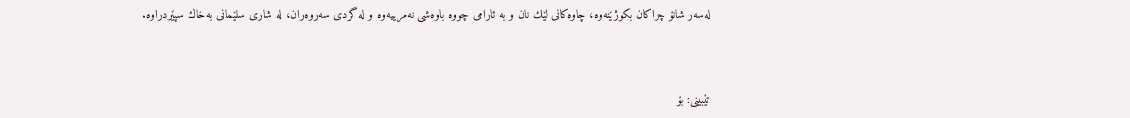له‌سه‌ر شانۆ چراكان بكوژێنه‌وه‌، چاوه‌كانى لێك نان و به‌ ئارامى چووه‌ باوه‌شى نه‌مرییه‌وه‌ و له‌ گردى سه‌روه‌ران، له‌ شارى سلێمانى بەخاك سپێردراوه‌.



تێبینى: بۆ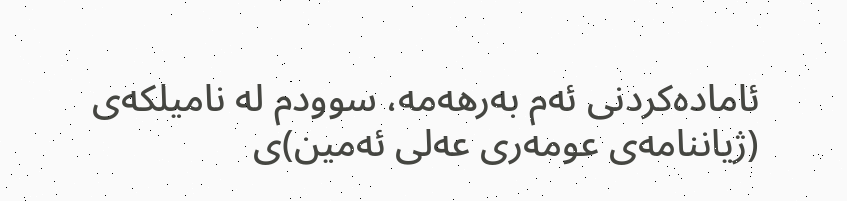ئاماده‌كردنى ئه‌م به‌رهه‌مه‌، سوودم له‌ نامیلكه‌ى (ژیاننامه‌ى عومه‌رى عه‌لى ئه‌مین)ى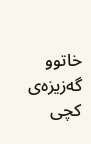خاتوو گه‌زیزه‌ى كچى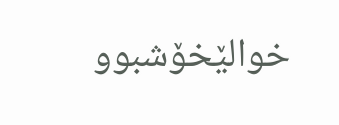خوالێخۆشبوو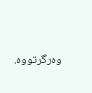وه‌رگرتووه‌.